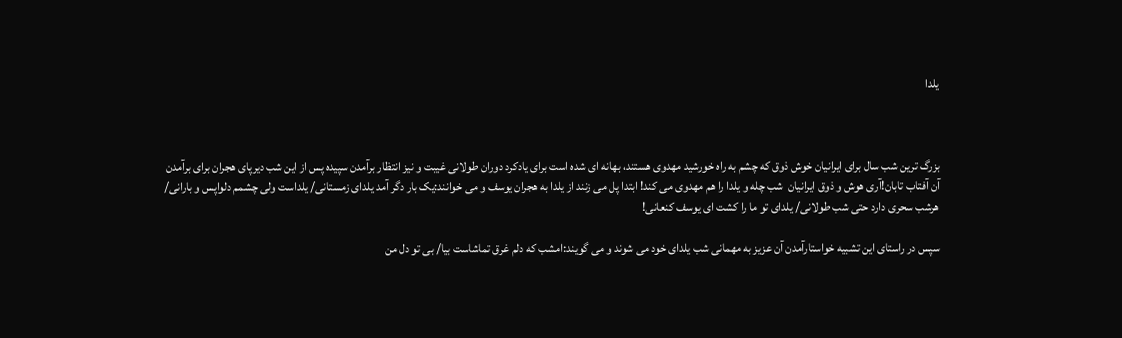یلدا



بزرگ ترین شب سال برای ایرانیان خوش ذوق که چشم به راه خورشید مهدوی هستند، بهانه ای شده است برای یادکرد دوران طولانی غیبت و نیز انتظار برآمدن سپیده پس از این شب دیرپای هجران برای برآمدن آن آفتاب تابان!آری هوش و ذوق ایرانیان  شب چله و یلدا را هم مهدوی می کند! ابتدا پل می زنند از یلدا به هجران یوسف و می خوانند:یک بار دگر آمد یلدای زمستانی/ یلداست ولی چشمم دلواپس و بارانی/ هرشب سحری دارد حتی شب طولانی/ یلدای تو ما را کشت ای یوسف کنعانی!

سپس در راستای این تشبیه خواستارآمدن آن عزیز به مهمانی شب یلدای خود می شوند و می گویند:امشب که دلم غرق تماشاست بیا/ بی تو دل من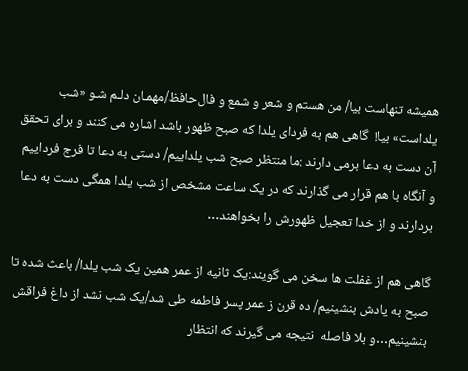همیشه تنهاست بیا/ من هستم و شعر و شمع و فال‌حافظ/مهمـان دلـم شـو «شب یلداست» بیا!  گاهی هم به فردای یلدا که صبح ظهور باشد اشاره می کنند و برای تحقق آن دست به دعا برمی دارند :ما منتظر صبح شب یلداییم/ دستی به دعا تا فرج فرداییم و آنگاه با هم قرار می گذارند که در یک ساعت مشخص از شب یلدا همگی دست به دعا بردارند و از خدا تعجیل ظهورش را بخواهند…

گاهی هم از غفلت ها سخن می گویند:یک ثانیه از عمر همین یک شب یلدا/ باعث شده تا صبح به یادش بنشینیم/ ده قرن ز عمر پسر فاطمه طی شد/یک شب نشد از داغ فراقش بنشینیم…و بلا فاصله  نتیجه می گیرند که انتظار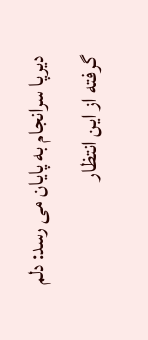دیرپا سرانجام به پایان می رسد: دلم گرفته از این انتظار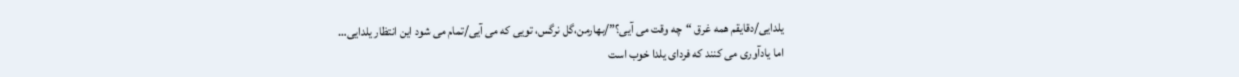یلدایی/دقایقم همه غرق “چه وقت می آیی؟”/بهارمن،گل نرگس، تویی که می آیی/تمام می شود این انتظار یلدایی…
اما یادآوری می کنند که فردای یلدا خوب است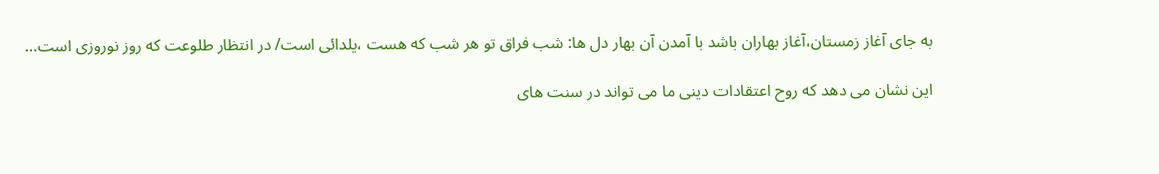به جای آغاز زمستان،آغاز بهاران باشد با آمدن آن بهار دل ها: شب فراق تو هر شب که هست ،یلدائى است/ در انتظار طلوعت که روز نوروزی است…

این نشان می دهد که روح اعتقادات دینی ما می تواند در سنت های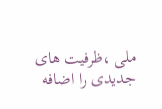ملی ،ظرفیت های جدیدی را اضافه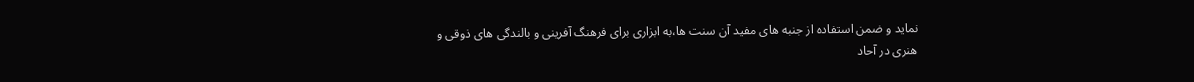نماید و ضمن استفاده از جنبه های مفید آن سنت ها،به ابزاری برای فرهنگ آفرینی و بالندگی های ذوقی و هنری در آحاد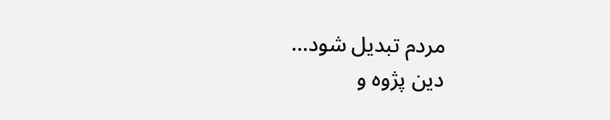مردم تبدیل شود…
دین پژوه و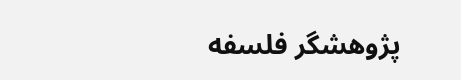پژوهشگر فلسفه